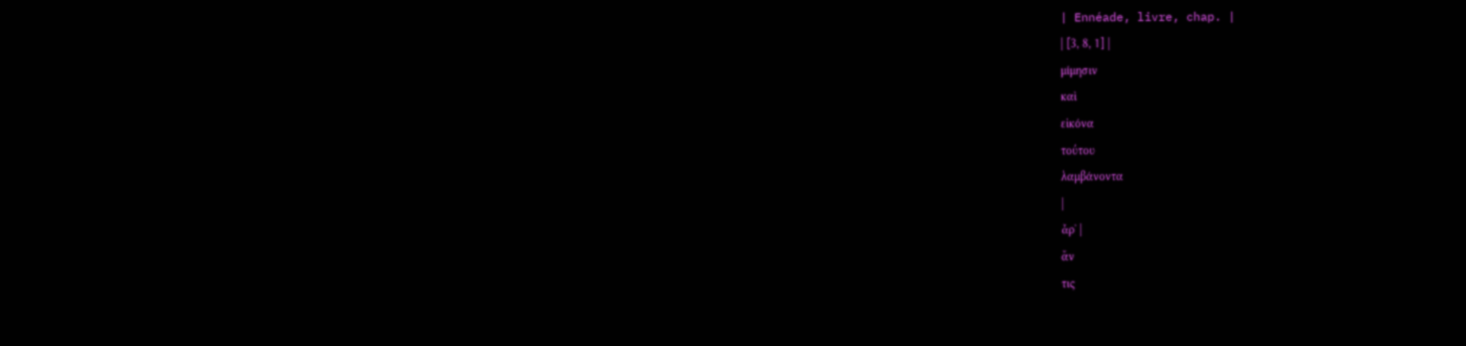| Ennéade, livre, chap. |
| [3, 8, 1] |
μίμησιν
καὶ
εἰκόνα
τούτου
λαμβάνοντα
|
ἆρ᾽ |
ἄν
τις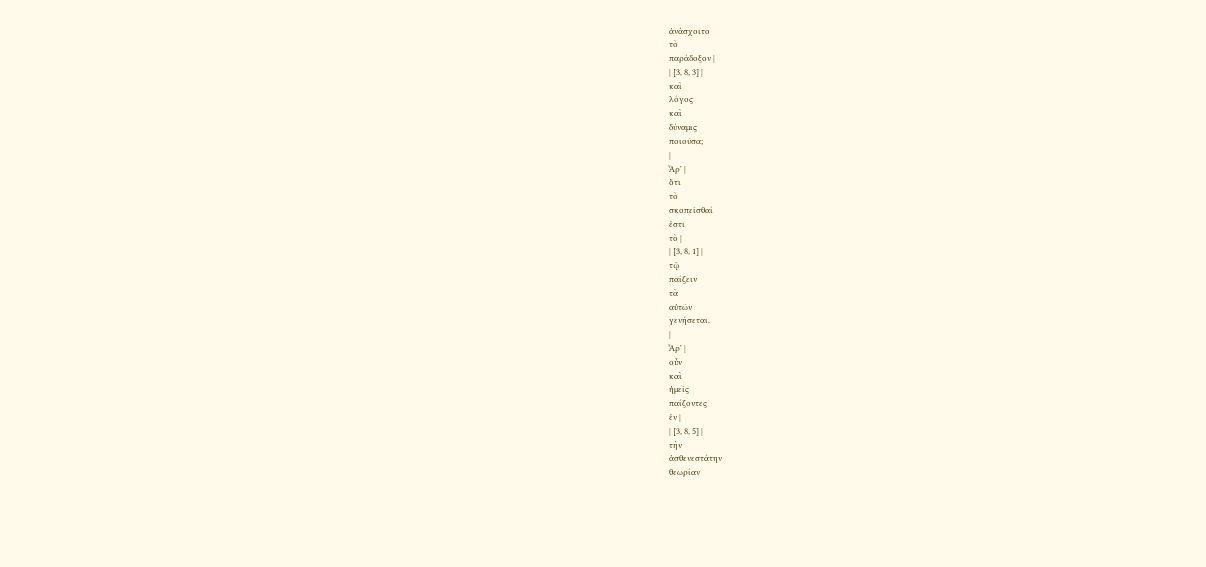ἀνάσχοιτο
τὸ
παράδοξον |
| [3, 8, 3] |
καὶ
λόγος
καὶ
δύναμις
ποιοῦσα;
|
Ἆρ᾽ |
ὅτι
τὸ
σκοπεῖσθαί
ἐστι
τὸ |
| [3, 8, 1] |
τῷ
παίζειν
τὰ
αὐτῶν
γενήσεται.
|
Ἆρ᾽ |
οὖν
καὶ
ἡμεῖς
παίζοντες
ἐν |
| [3, 8, 5] |
τὴν
ἀσθενεστάτην
θεωρίαν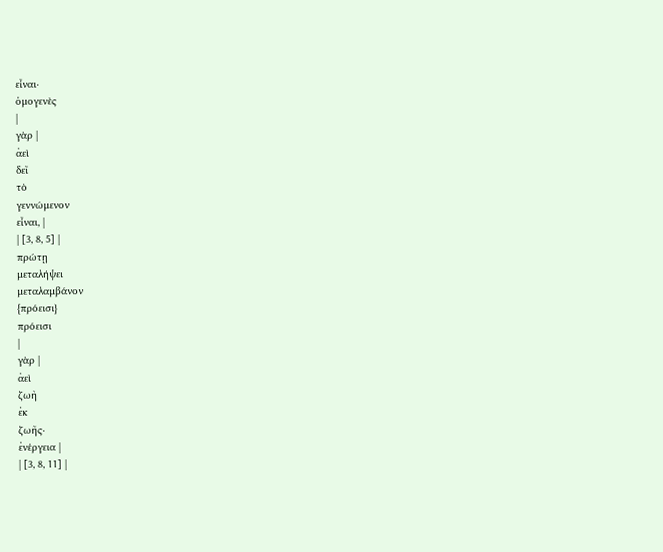εἶναι·
ὁμογενὲς
|
γὰρ |
ἀεὶ
δεῖ
τὸ
γεννώμενον
εἶναι, |
| [3, 8, 5] |
πρώτῃ
μεταλήψει
μεταλαμβάνον
{πρόεισι}
πρόεισι
|
γὰρ |
ἀεὶ
ζωὴ
ἐκ
ζωῆς·
ἐνέργεια |
| [3, 8, 11] |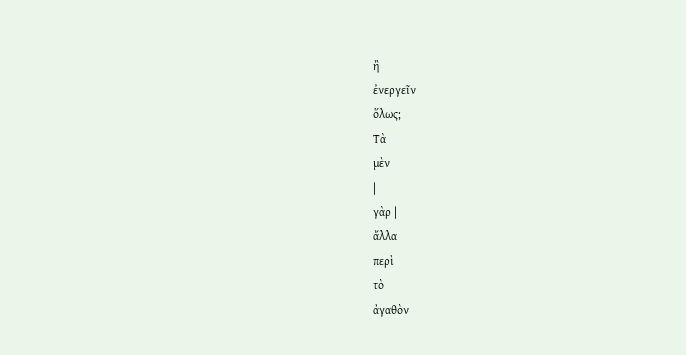ἢ
ἐνεργεῖν
ὅλως;
Τὰ
μὲν
|
γὰρ |
ἄλλα
περὶ
τὸ
ἀγαθὸν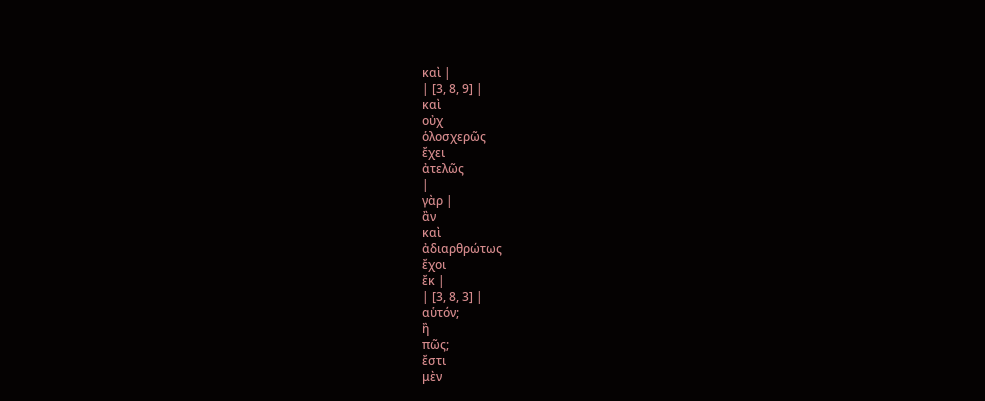καὶ |
| [3, 8, 9] |
καὶ
οὐχ
ὁλοσχερῶς
ἔχει
ἀτελῶς
|
γὰρ |
ἂν
καὶ
ἀδιαρθρώτως
ἔχοι
ἔκ |
| [3, 8, 3] |
αὑτόν;
ἢ
πῶς;
ἔστι
μὲν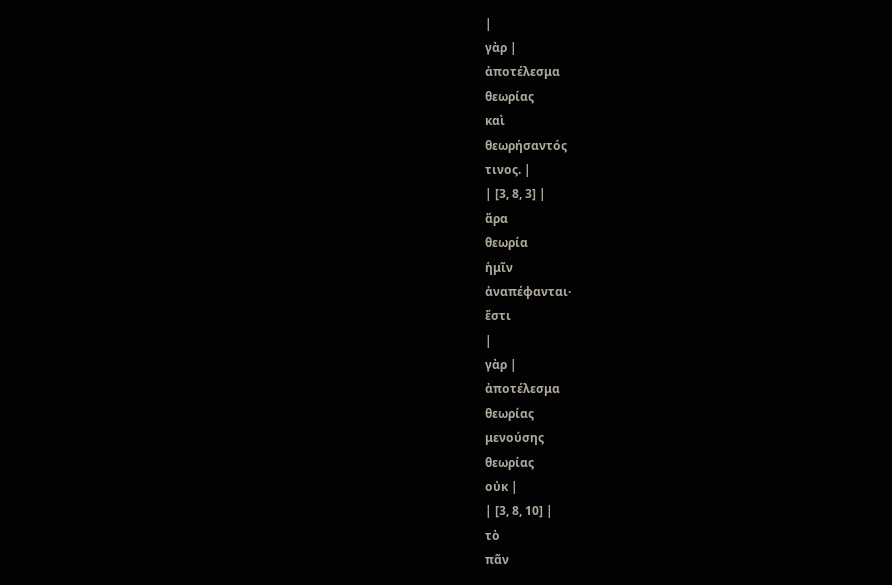|
γὰρ |
ἀποτέλεσμα
θεωρίας
καὶ
θεωρήσαντός
τινος. |
| [3, 8, 3] |
ἄρα
θεωρία
ἡμῖν
ἀναπέφανται·
ἔστι
|
γὰρ |
ἀποτέλεσμα
θεωρίας
μενούσης
θεωρίας
οὐκ |
| [3, 8, 10] |
τὸ
πᾶν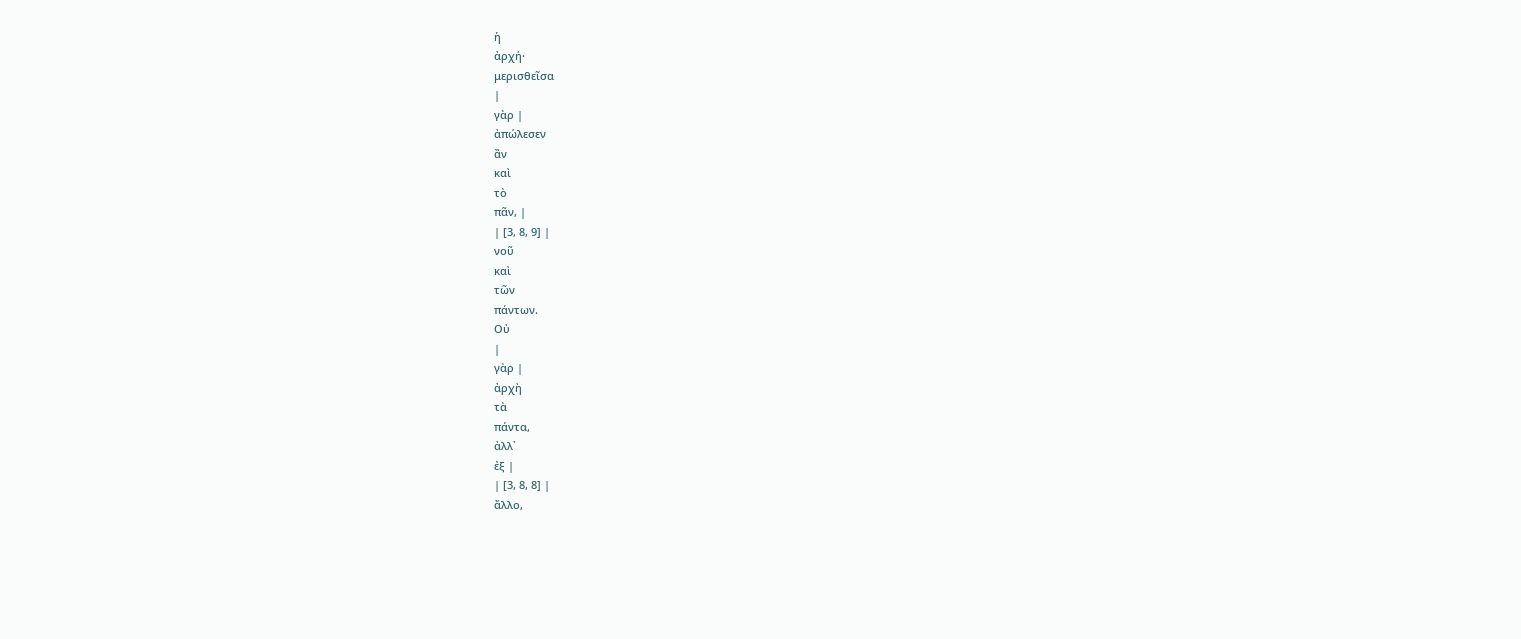ἡ
ἀρχή·
μερισθεῖσα
|
γὰρ |
ἀπώλεσεν
ἂν
καὶ
τὸ
πᾶν, |
| [3, 8, 9] |
νοῦ
καὶ
τῶν
πάντων.
Οὐ
|
γὰρ |
ἀρχὴ
τὰ
πάντα,
ἀλλ᾽
ἐξ |
| [3, 8, 8] |
ἄλλο,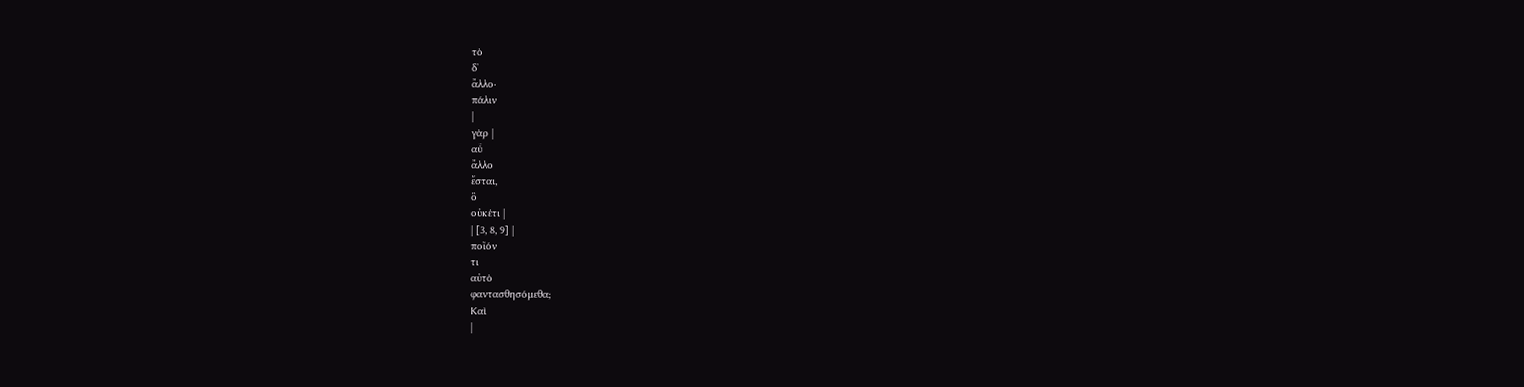τὸ
δ᾽
ἄλλο·
πάλιν
|
γὰρ |
αὖ
ἄλλο
ἔσται,
ὃ
οὐκέτι |
| [3, 8, 9] |
ποῖόν
τι
αὐτὸ
φαντασθησόμεθα;
Καὶ
|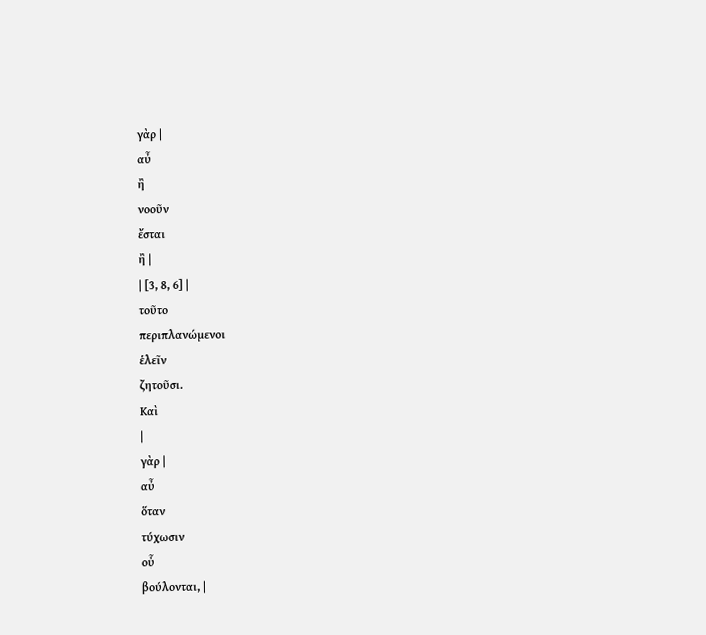γὰρ |
αὖ
ἢ
νοοῦν
ἔσται
ἢ |
| [3, 8, 6] |
τοῦτο
περιπλανώμενοι
ἑλεῖν
ζητοῦσι.
Καὶ
|
γὰρ |
αὖ
ὅταν
τύχωσιν
οὗ
βούλονται, |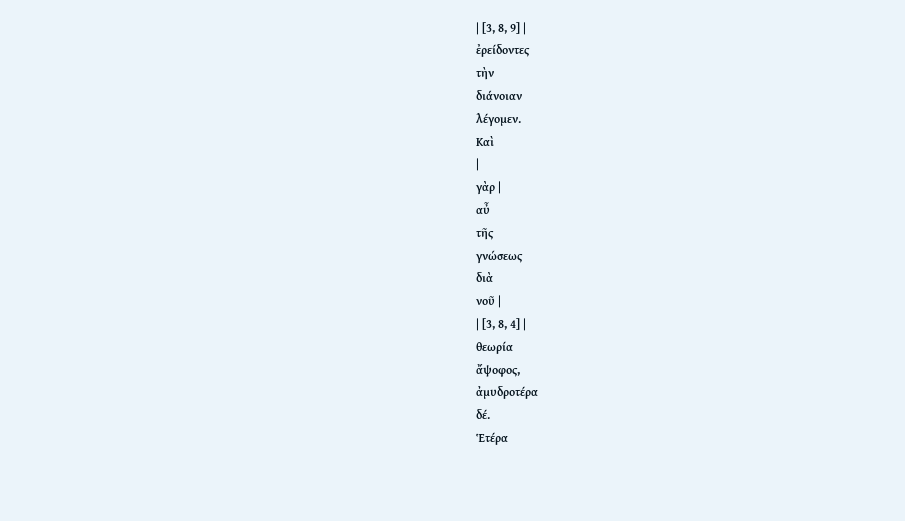| [3, 8, 9] |
ἐρείδοντες
τὴν
διάνοιαν
λέγομεν.
Καὶ
|
γὰρ |
αὖ
τῆς
γνώσεως
διὰ
νοῦ |
| [3, 8, 4] |
θεωρία
ἄψοφος,
ἀμυδροτέρα
δέ.
Ἑτέρα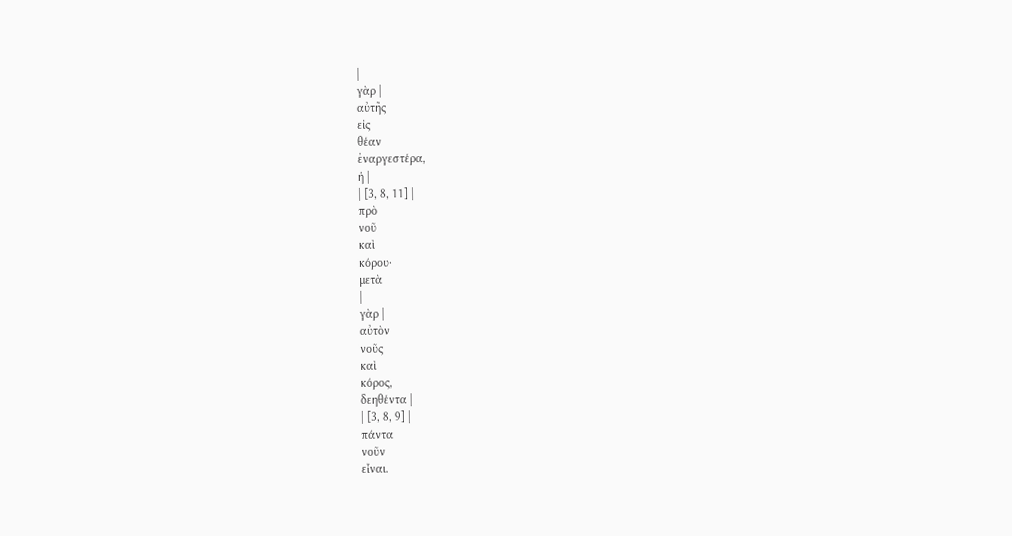|
γὰρ |
αὐτῆς
εἰς
θέαν
ἐναργεστέρα,
ἡ |
| [3, 8, 11] |
πρὸ
νοῦ
καὶ
κόρου·
μετὰ
|
γὰρ |
αὐτὸν
νοῦς
καὶ
κόρος,
δεηθέντα |
| [3, 8, 9] |
πάντα
νοῦν
εἶναι.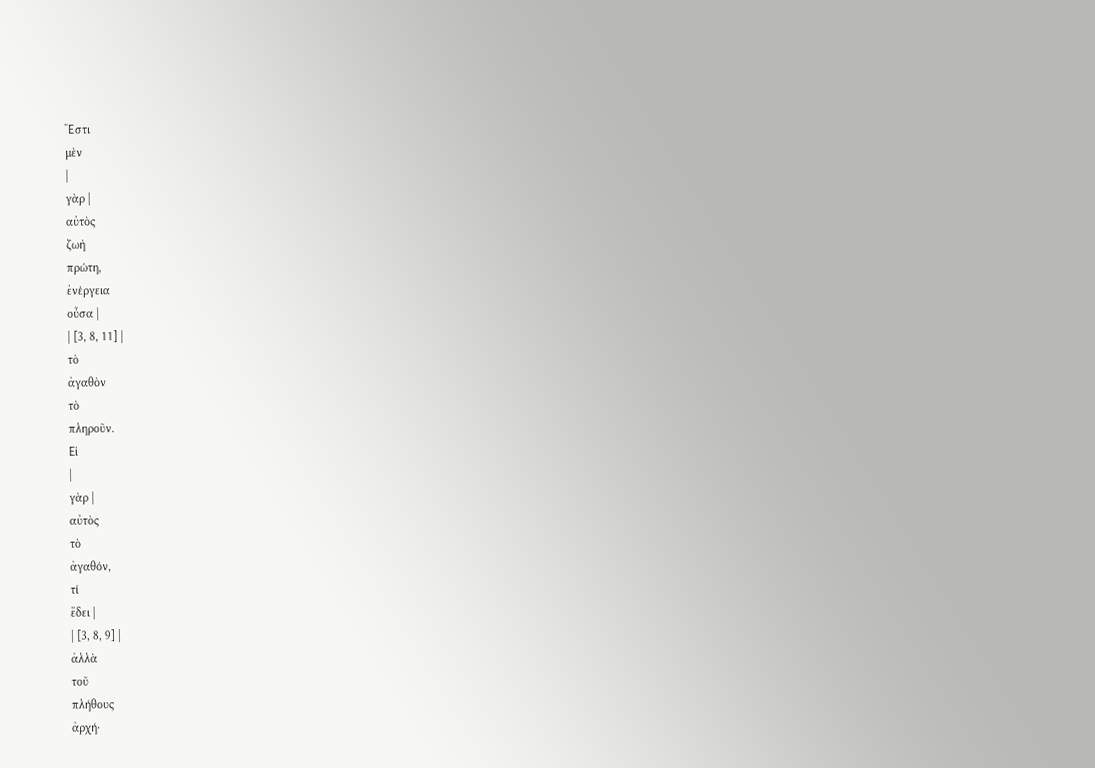Ἔστι
μὲν
|
γὰρ |
αὐτὸς
ζωὴ
πρώτη,
ἐνέργεια
οὖσα |
| [3, 8, 11] |
τὸ
ἀγαθὸν
τὸ
πληροῦν.
Εἰ
|
γὰρ |
αὐτὸς
τὸ
ἀγαθόν,
τί
ἔδει |
| [3, 8, 9] |
ἀλλὰ
τοῦ
πλήθους
ἀρχή·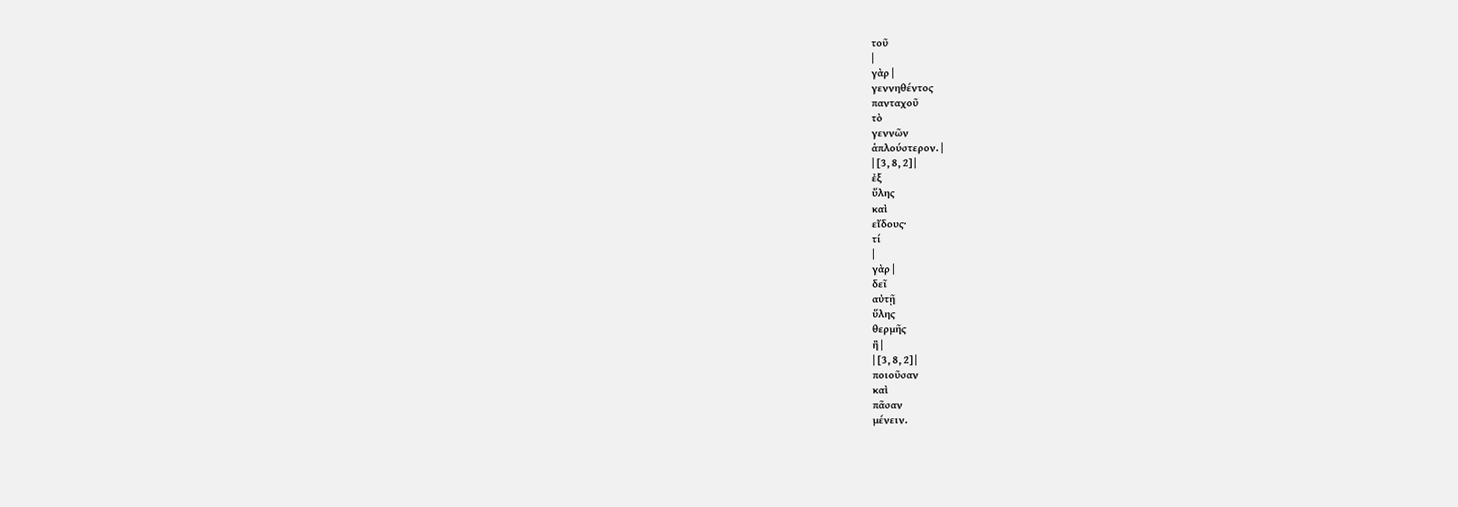τοῦ
|
γὰρ |
γεννηθέντος
πανταχοῦ
τὸ
γεννῶν
ἁπλούστερον. |
| [3, 8, 2] |
ἐξ
ὕλης
καὶ
εἴδους·
τί
|
γὰρ |
δεῖ
αὐτῇ
ὕλης
θερμῆς
ἢ |
| [3, 8, 2] |
ποιοῦσαν
καὶ
πᾶσαν
μένειν.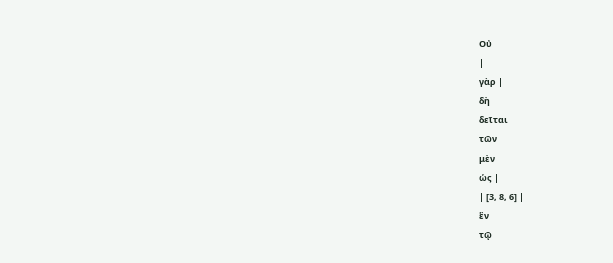Οὐ
|
γὰρ |
δὴ
δεῖται
τῶν
μὲν
ὡς |
| [3, 8, 6] |
ἓν
τῷ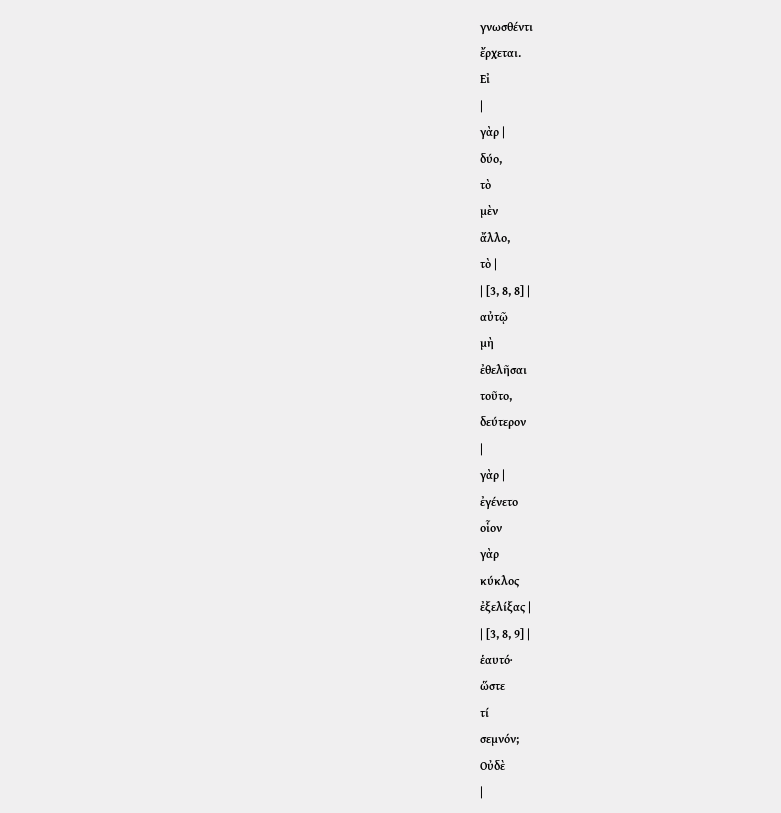γνωσθέντι
ἔρχεται.
Εἰ
|
γὰρ |
δύο,
τὸ
μὲν
ἄλλο,
τὸ |
| [3, 8, 8] |
αὐτῷ
μὴ
ἐθελῆσαι
τοῦτο,
δεύτερον
|
γὰρ |
ἐγένετο
οἷον
γὰρ
κύκλος
ἐξελίξας |
| [3, 8, 9] |
ἑαυτό·
ὥστε
τί
σεμνόν;
Οὐδὲ
|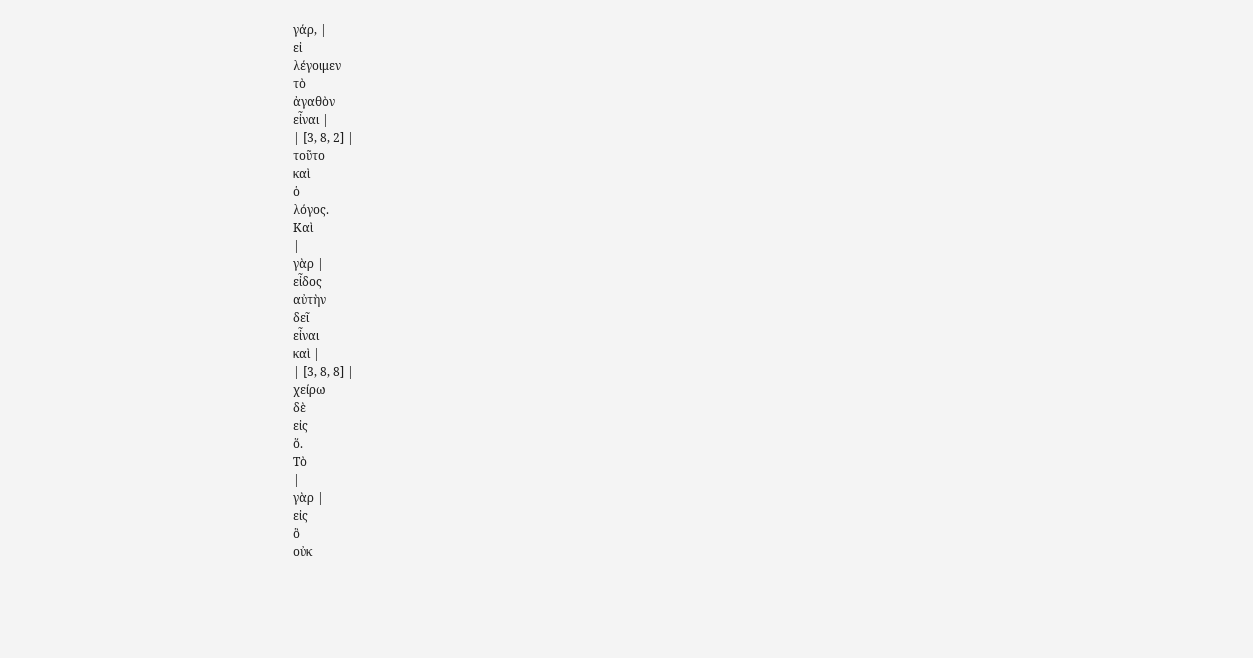γάρ, |
εἰ
λέγοιμεν
τὸ
ἀγαθὸν
εἶναι |
| [3, 8, 2] |
τοῦτο
καὶ
ὁ
λόγος.
Καὶ
|
γὰρ |
εἶδος
αὐτὴν
δεῖ
εἶναι
καὶ |
| [3, 8, 8] |
χείρω
δὲ
εἰς
ὅ.
Τὸ
|
γὰρ |
εἰς
ὃ
οὐκ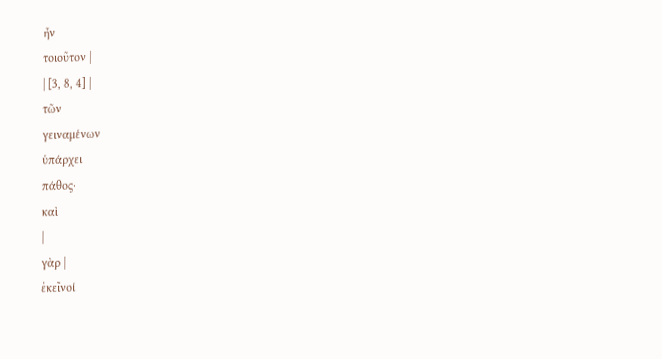ἦν
τοιοῦτον |
| [3, 8, 4] |
τῶν
γειναμένων
ὑπάρχει
πάθος·
καὶ
|
γὰρ |
ἐκεῖνοί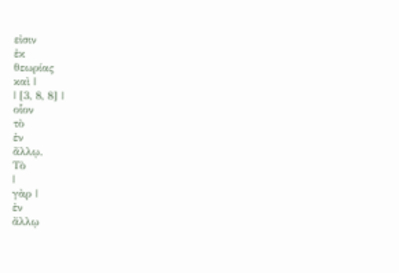εἰσιν
ἐκ
θεωρίας
καὶ |
| [3, 8, 8] |
οἷον
τὸ
ἐν
ἄλλῳ.
Τὸ
|
γὰρ |
ἐν
ἄλλῳ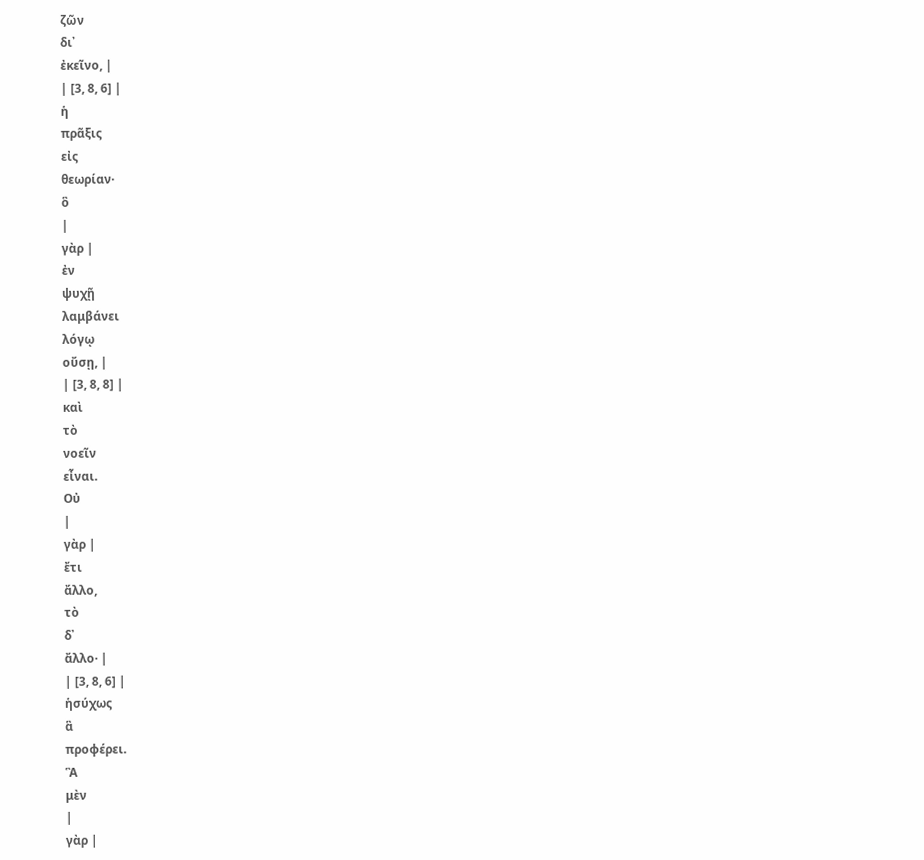ζῶν
δι᾽
ἐκεῖνο, |
| [3, 8, 6] |
ἡ
πρᾶξις
εἰς
θεωρίαν·
ὃ
|
γὰρ |
ἐν
ψυχῇ
λαμβάνει
λόγῳ
οὔσῃ, |
| [3, 8, 8] |
καὶ
τὸ
νοεῖν
εἶναι.
Οὐ
|
γὰρ |
ἔτι
ἄλλο,
τὸ
δ᾽
ἄλλο· |
| [3, 8, 6] |
ἡσύχως
ἃ
προφέρει.
Ἃ
μὲν
|
γὰρ |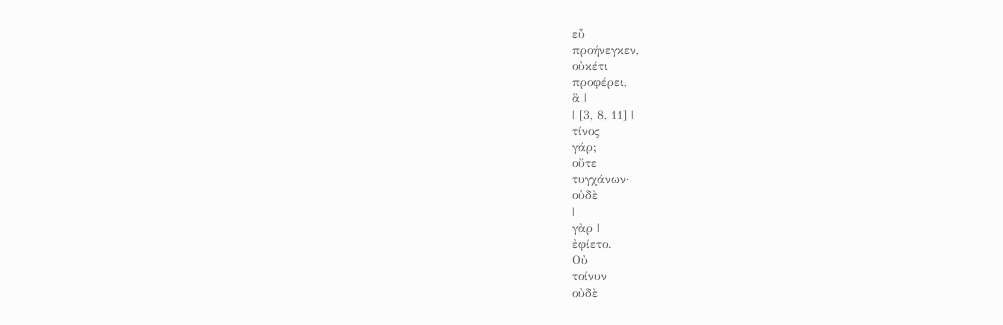εὖ
προήνεγκεν,
οὐκέτι
προφέρει,
ἃ |
| [3, 8, 11] |
τίνος
γάρ;
οὔτε
τυγχάνων·
οὐδὲ
|
γὰρ |
ἐφίετο.
Οὐ
τοίνυν
οὐδὲ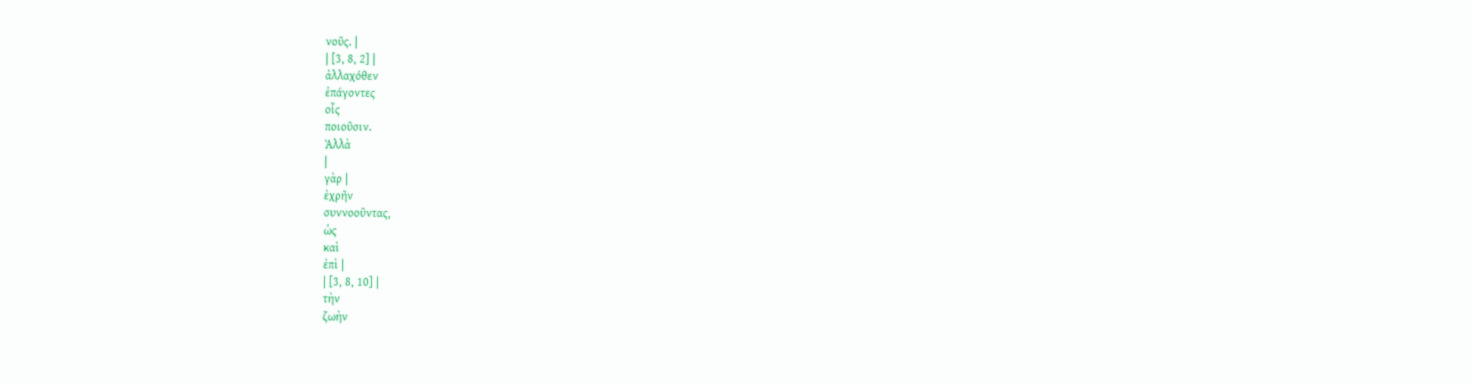νοῦς. |
| [3, 8, 2] |
ἀλλαχόθεν
ἐπάγοντες
οἷς
ποιοῦσιν.
Ἀλλὰ
|
γὰρ |
ἐχρῆν
συννοοῦντας,
ὡς
καὶ
ἐπὶ |
| [3, 8, 10] |
τὴν
ζωὴν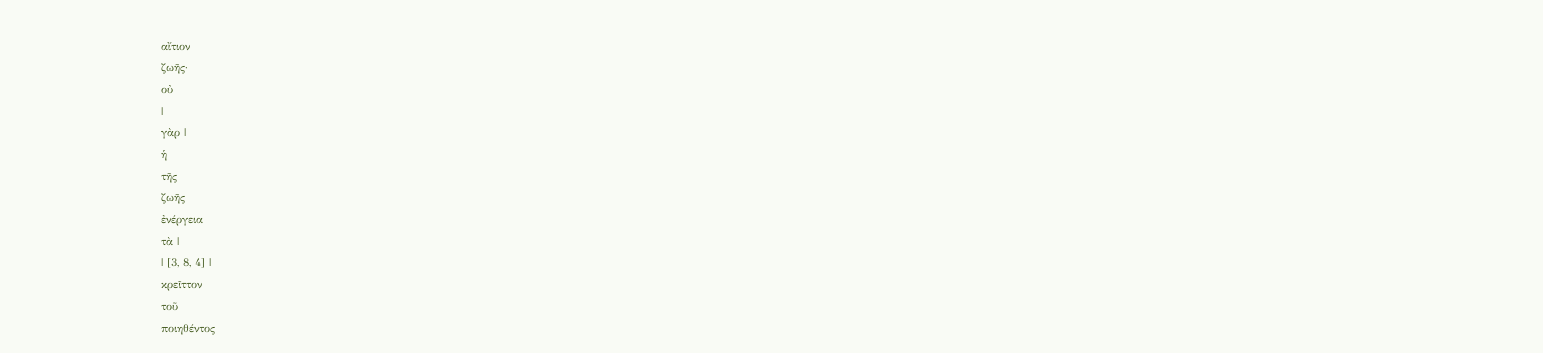αἴτιον
ζωῆς·
οὐ
|
γὰρ |
ἡ
τῆς
ζωῆς
ἐνέργεια
τὰ |
| [3, 8, 4] |
κρεῖττον
τοῦ
ποιηθέντος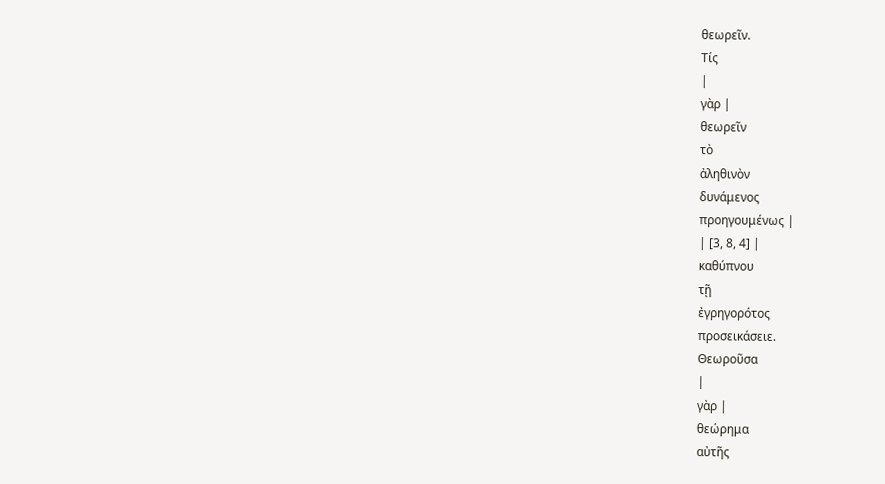θεωρεῖν.
Τίς
|
γὰρ |
θεωρεῖν
τὸ
ἀληθινὸν
δυνάμενος
προηγουμένως |
| [3, 8, 4] |
καθύπνου
τῇ
ἐγρηγορότος
προσεικάσειε.
Θεωροῦσα
|
γὰρ |
θεώρημα
αὐτῆς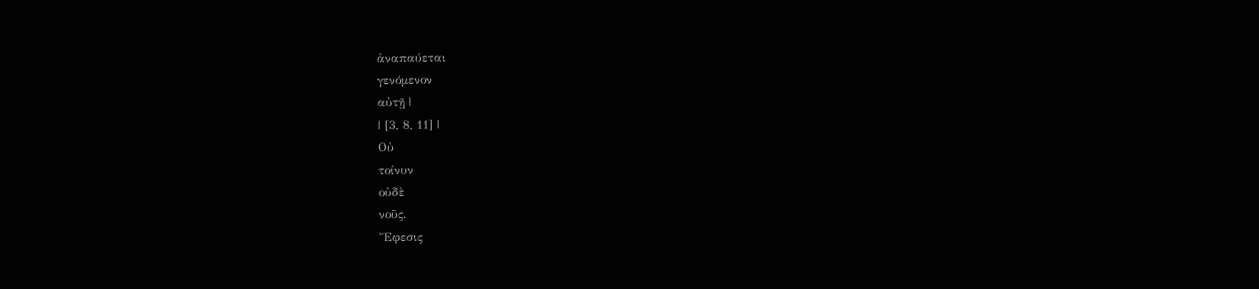ἀναπαύεται
γενόμενον
αὐτῇ |
| [3, 8, 11] |
Οὐ
τοίνυν
οὐδὲ
νοῦς.
Ἔφεσις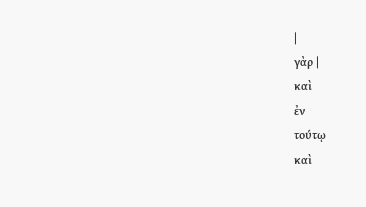|
γὰρ |
καὶ
ἐν
τούτῳ
καὶ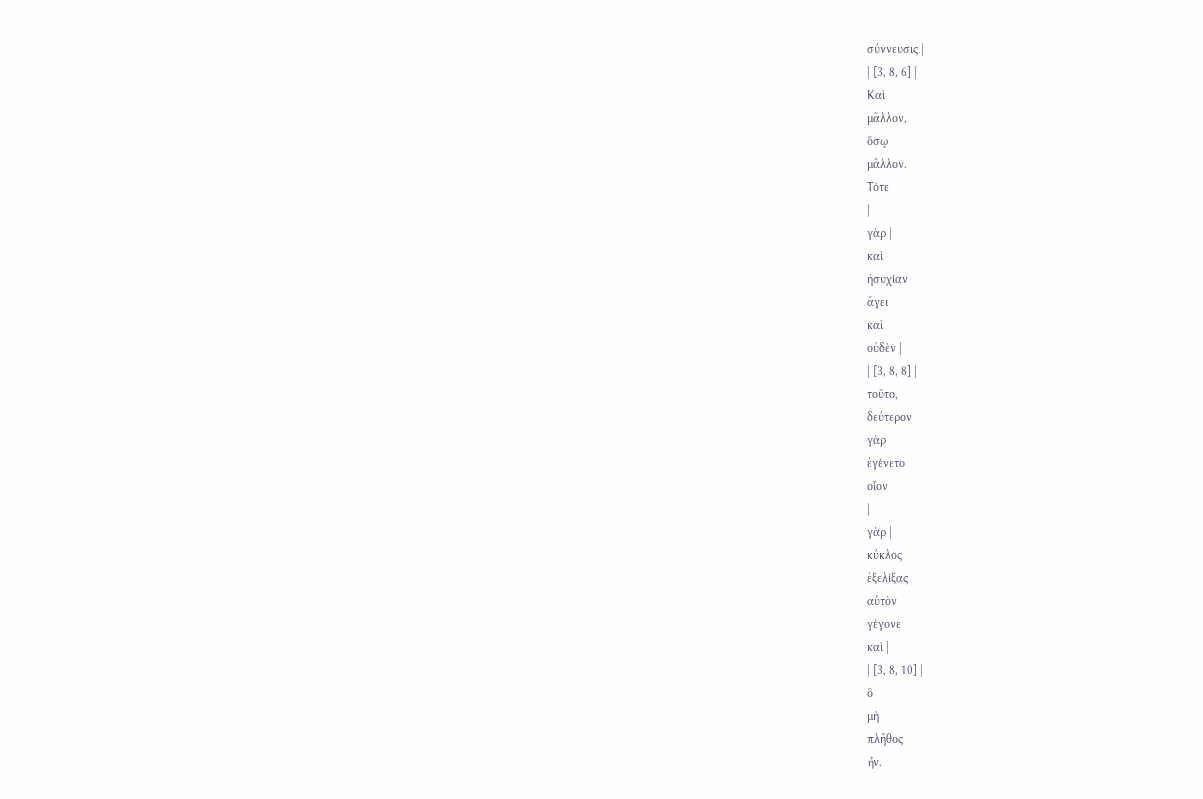σύννευσις |
| [3, 8, 6] |
Καὶ
μᾶλλον,
ὅσῳ
μᾶλλον.
Τότε
|
γὰρ |
καὶ
ἡσυχίαν
ἄγει
καὶ
οὐδὲν |
| [3, 8, 8] |
τοῦτο,
δεύτερον
γὰρ
ἐγένετο
οἷον
|
γὰρ |
κύκλος
ἐξελίξας
αὑτὸν
γέγονε
καὶ |
| [3, 8, 10] |
ὃ
μὴ
πλῆθος
ἦν.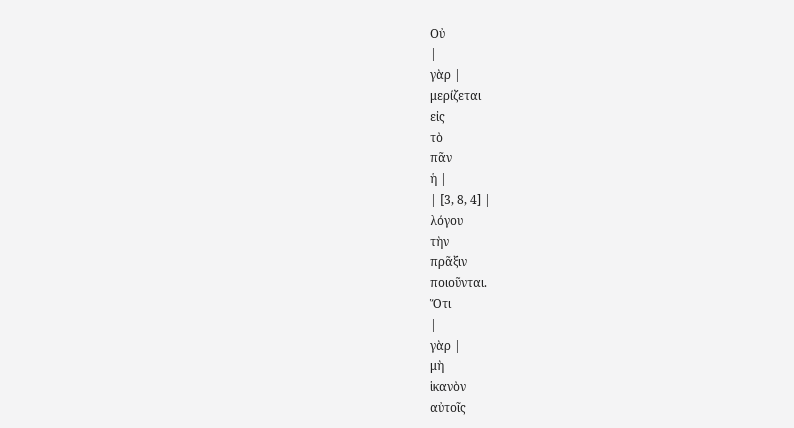Οὐ
|
γὰρ |
μερίζεται
εἰς
τὸ
πᾶν
ἡ |
| [3, 8, 4] |
λόγου
τὴν
πρᾶξιν
ποιοῦνται.
Ὅτι
|
γὰρ |
μὴ
ἱκανὸν
αὐτοῖς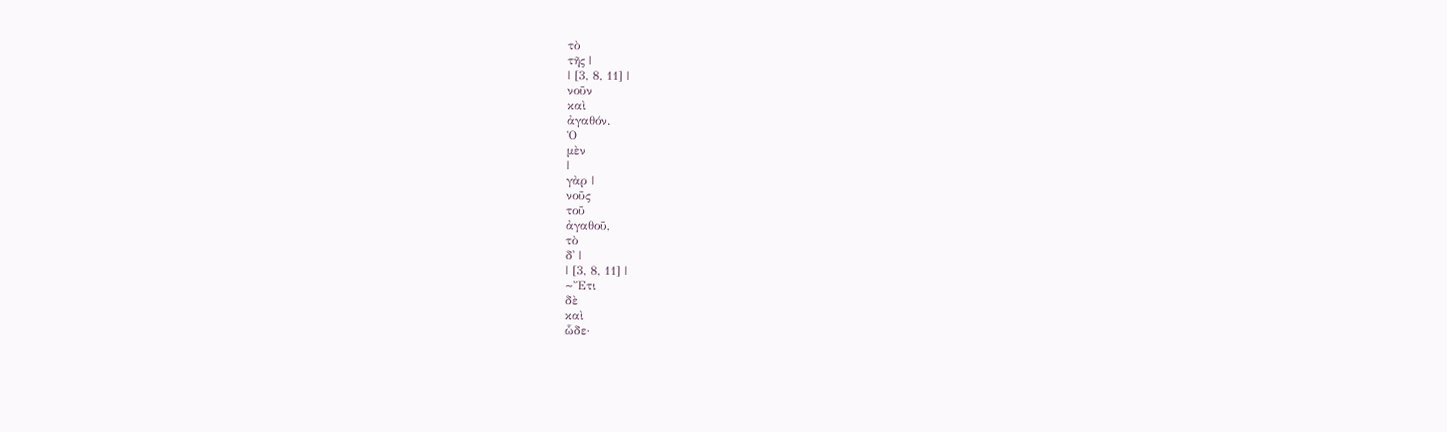τὸ
τῆς |
| [3, 8, 11] |
νοῦν
καὶ
ἀγαθόν.
Ὁ
μὲν
|
γὰρ |
νοῦς
τοῦ
ἀγαθοῦ,
τὸ
δ᾽ |
| [3, 8, 11] |
~Ἔτι
δὲ
καὶ
ὧδε·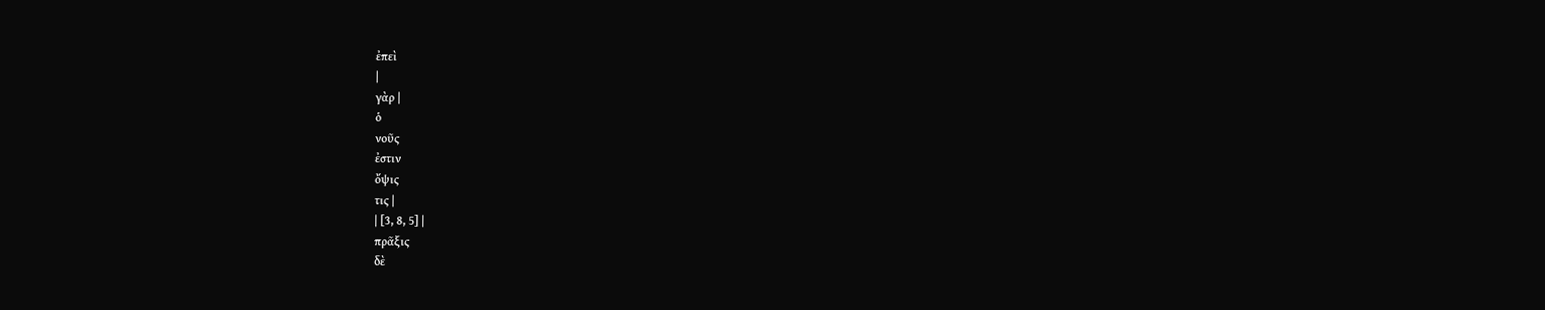ἐπεὶ
|
γὰρ |
ὁ
νοῦς
ἐστιν
ὄψις
τις |
| [3, 8, 5] |
πρᾶξις
δὲ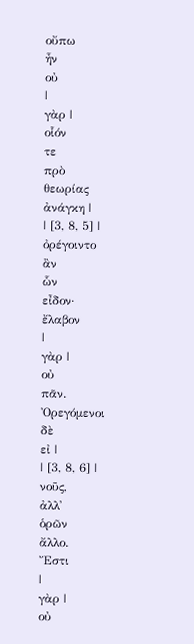οὔπω
ἦν
οὐ
|
γὰρ |
οἷόν
τε
πρὸ
θεωρίας
ἀνάγκη |
| [3, 8, 5] |
ὀρέγοιντο
ἂν
ὧν
εἶδον·
ἔλαβον
|
γὰρ |
οὐ
πᾶν.
Ὀρεγόμενοι
δὲ
εἰ |
| [3, 8, 6] |
νοῦς,
ἀλλ᾽
ὁρῶν
ἄλλο.
Ἔστι
|
γὰρ |
οὐ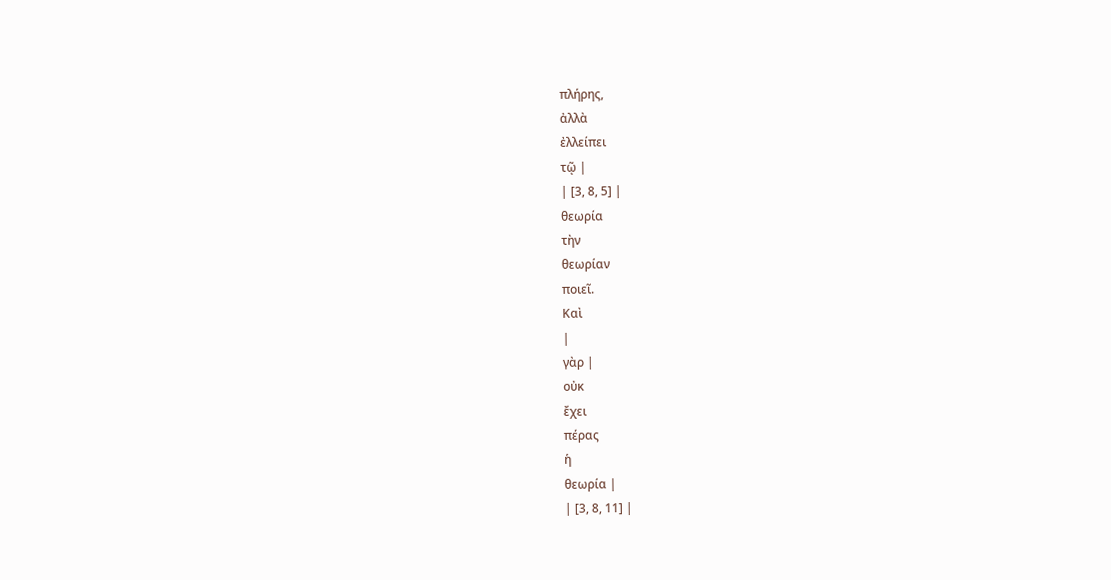πλήρης,
ἀλλὰ
ἐλλείπει
τῷ |
| [3, 8, 5] |
θεωρία
τὴν
θεωρίαν
ποιεῖ.
Καὶ
|
γὰρ |
οὐκ
ἔχει
πέρας
ἡ
θεωρία |
| [3, 8, 11] |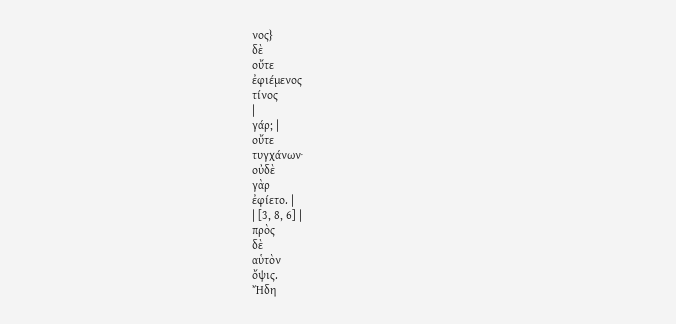νος}
δὲ
οὔτε
ἐφιέμενος
τίνος
|
γάρ; |
οὔτε
τυγχάνων·
οὐδὲ
γὰρ
ἐφίετο. |
| [3, 8, 6] |
πρὸς
δὲ
αὑτὸν
ὄψις.
Ἤδη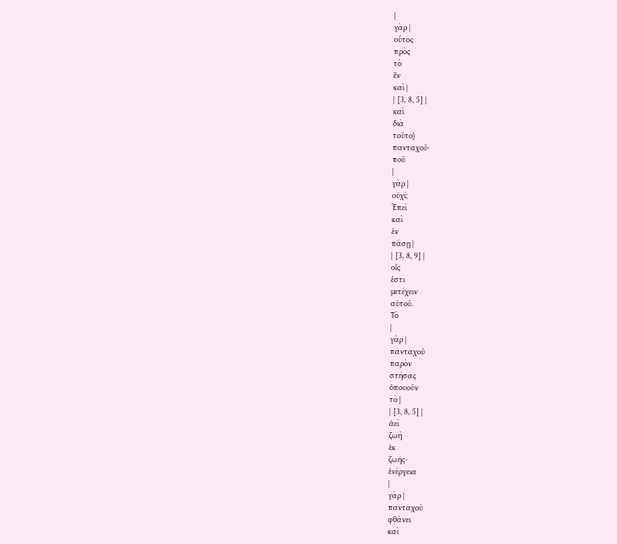|
γὰρ |
οὗτος
πρὸς
τὸ
ἓν
καὶ |
| [3, 8, 5] |
καὶ
διὰ
τοῦτο}
πανταχοῦ·
ποῦ
|
γὰρ |
οὐχί;
Ἐπεὶ
καὶ
ἐν
πάσῃ |
| [3, 8, 9] |
οἷς
ἐστι
μετέχειν
αὐτοῦ.
Τὸ
|
γὰρ |
πανταχοῦ
παρὸν
στήσας
ὁπουοῦν
τὸ |
| [3, 8, 5] |
ἀεὶ
ζωὴ
ἐκ
ζωῆς·
ἐνέργεια
|
γὰρ |
πανταχοῦ
φθάνει
καὶ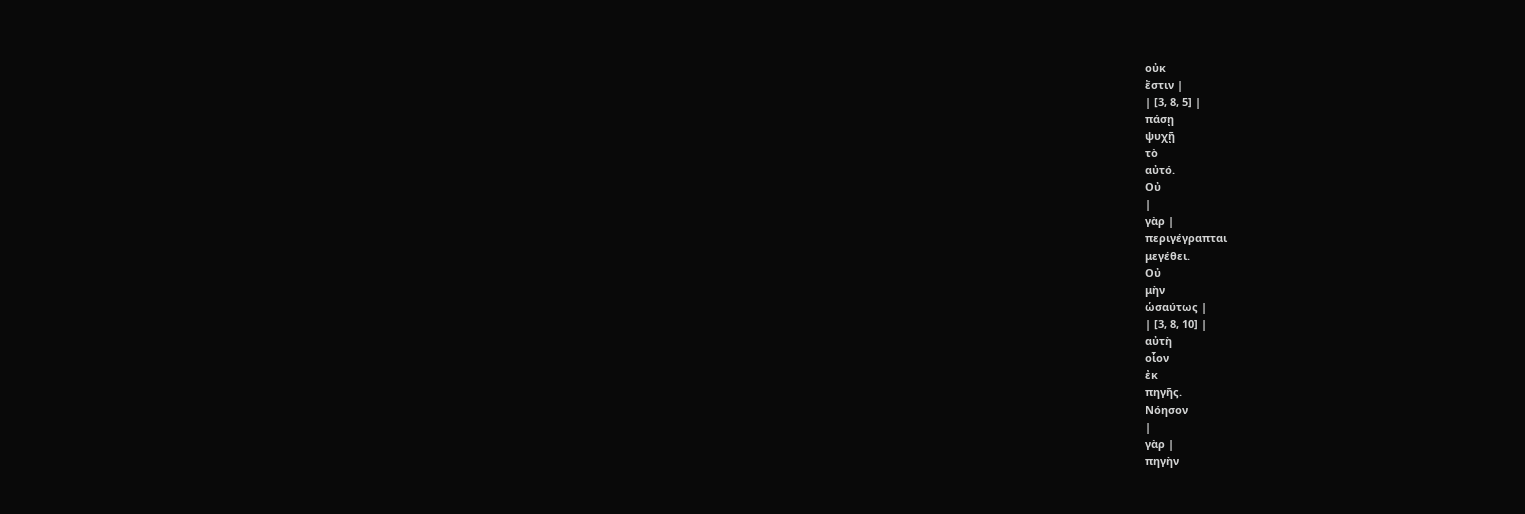οὐκ
ἔστιν |
| [3, 8, 5] |
πάσῃ
ψυχῇ
τὸ
αὐτό.
Οὐ
|
γὰρ |
περιγέγραπται
μεγέθει.
Οὐ
μὴν
ὡσαύτως |
| [3, 8, 10] |
αὐτὴ
οἷον
ἐκ
πηγῆς.
Νόησον
|
γὰρ |
πηγὴν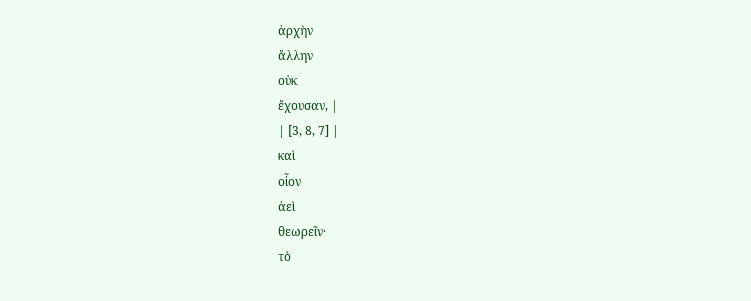ἀρχὴν
ἄλλην
οὐκ
ἔχουσαν, |
| [3, 8, 7] |
καὶ
οἷον
ἀεὶ
θεωρεῖν·
τὸ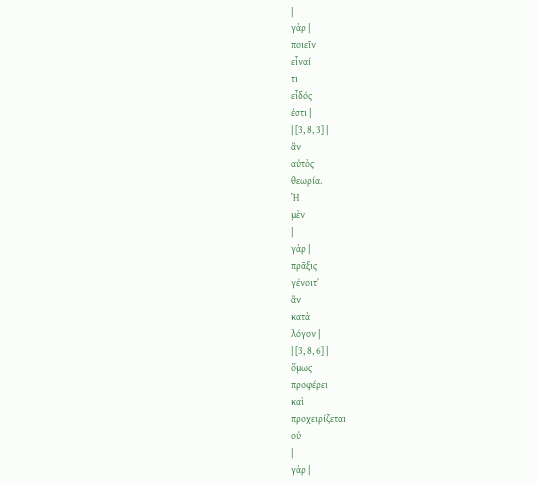|
γὰρ |
ποιεῖν
εἶναί
τι
εἶδός
ἐστι |
| [3, 8, 3] |
ἂν
αὐτὸς
θεωρία.
Ἡ
μὲν
|
γὰρ |
πρᾶξις
γένοιτ᾽
ἂν
κατὰ
λόγον |
| [3, 8, 6] |
ὅμως
προφέρει
καὶ
προχειρίζεται
οὐ
|
γὰρ |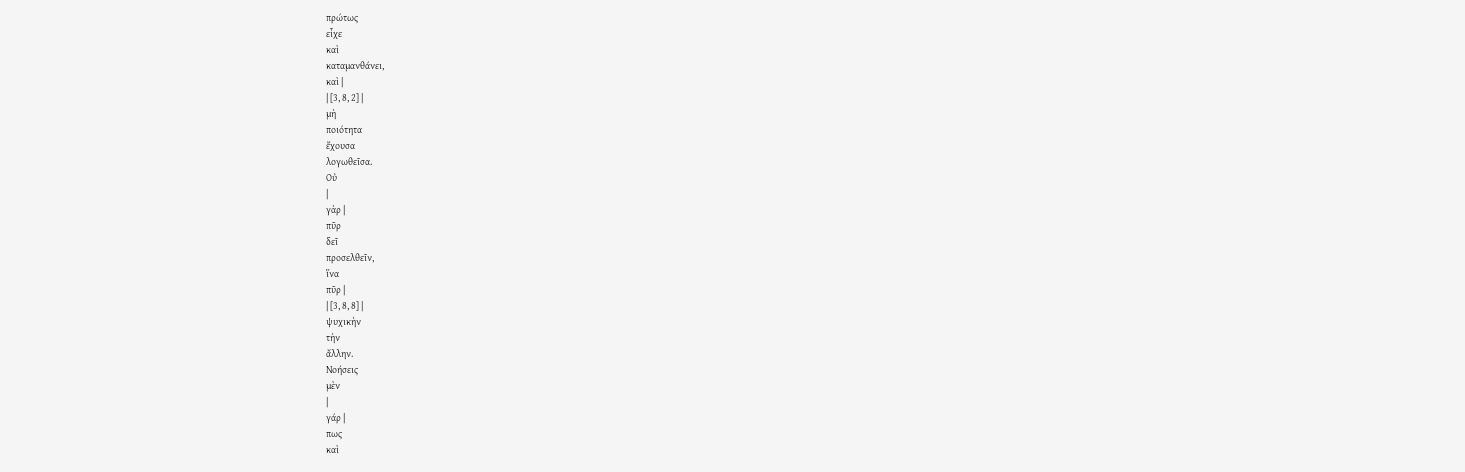πρώτως
εἶχε
καὶ
καταμανθάνει,
καὶ |
| [3, 8, 2] |
μὴ
ποιότητα
ἔχουσα
λογωθεῖσα.
Οὐ
|
γὰρ |
πῦρ
δεῖ
προσελθεῖν,
ἵνα
πῦρ |
| [3, 8, 8] |
ψυχικὴν
τὴν
ἄλλην.
Νοήσεις
μὲν
|
γάρ |
πως
καὶ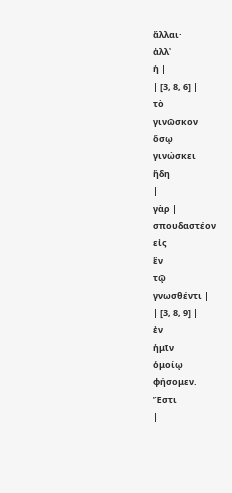ἄλλαι·
ἀλλ᾽
ἡ |
| [3, 8, 6] |
τὸ
γινῶσκον
ὅσῳ
γινώσκει
ἤδη
|
γὰρ |
σπουδαστέον
εἰς
ἓν
τῷ
γνωσθέντι |
| [3, 8, 9] |
ἐν
ἡμῖν
ὁμοίῳ
φήσομεν.
Ἔστι
|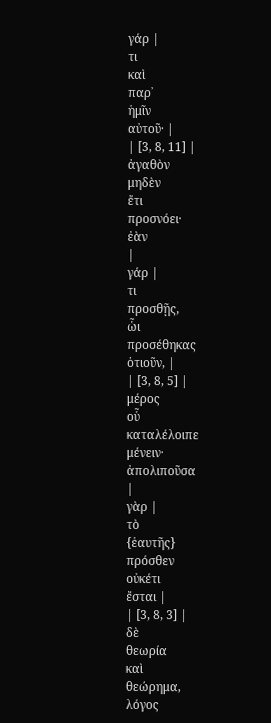γάρ |
τι
καὶ
παρ᾽
ἡμῖν
αὐτοῦ· |
| [3, 8, 11] |
ἀγαθὸν
μηδὲν
ἔτι
προσνόει·
ἐὰν
|
γάρ |
τι
προσθῇς,
ὧι
προσέθηκας
ὁτιοῦν, |
| [3, 8, 5] |
μέρος
οὗ
καταλέλοιπε
μένειν·
ἀπολιποῦσα
|
γὰρ |
τὸ
{ἑαυτῆς}
πρόσθεν
οὐκέτι
ἔσται |
| [3, 8, 3] |
δὲ
θεωρία
καὶ
θεώρημα,
λόγος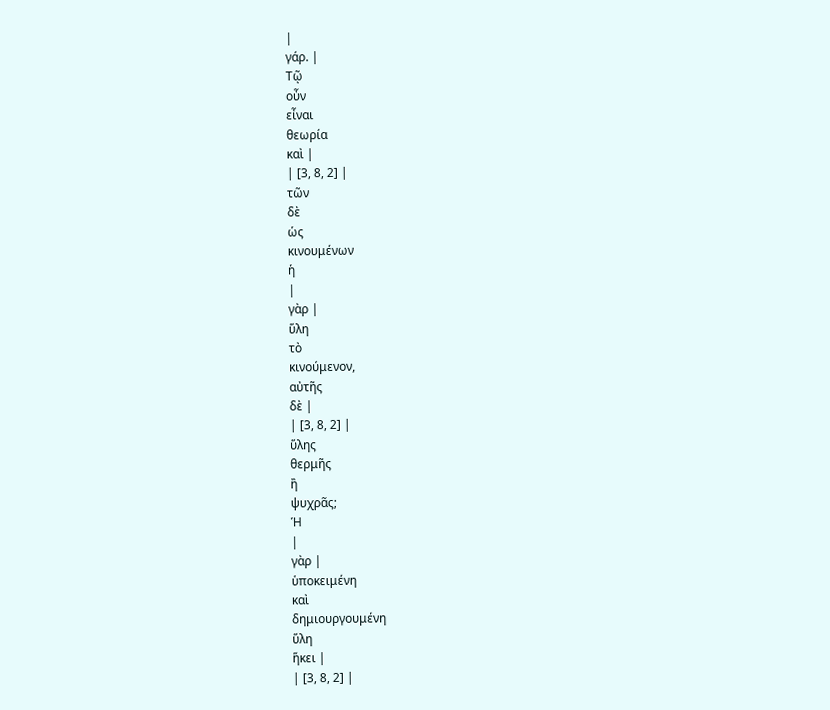|
γάρ. |
Τῷ
οὖν
εἶναι
θεωρία
καὶ |
| [3, 8, 2] |
τῶν
δὲ
ὡς
κινουμένων
ἡ
|
γὰρ |
ὕλη
τὸ
κινούμενον,
αὐτῆς
δὲ |
| [3, 8, 2] |
ὕλης
θερμῆς
ἢ
ψυχρᾶς;
Ἡ
|
γὰρ |
ὑποκειμένη
καὶ
δημιουργουμένη
ὕλη
ἥκει |
| [3, 8, 2] |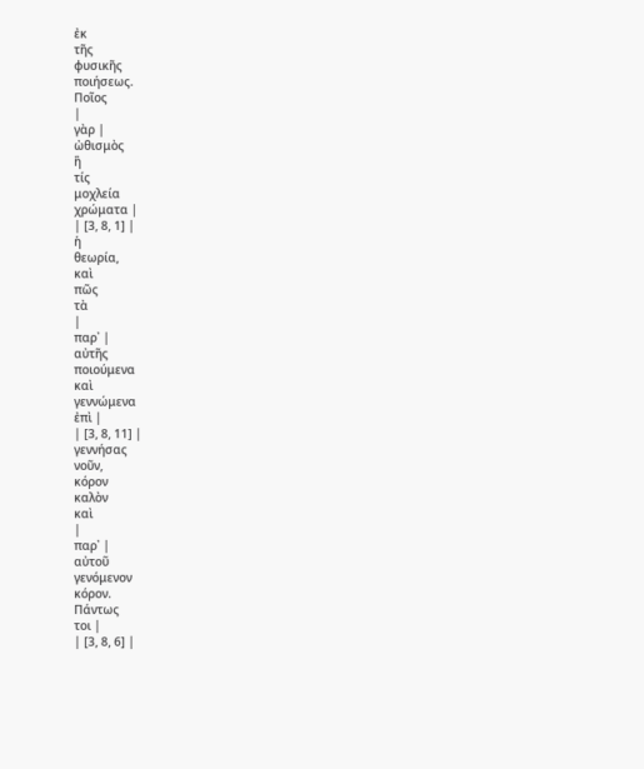ἐκ
τῆς
φυσικῆς
ποιήσεως.
Ποῖος
|
γὰρ |
ὠθισμὸς
ἢ
τίς
μοχλεία
χρώματα |
| [3, 8, 1] |
ἡ
θεωρία,
καὶ
πῶς
τὰ
|
παρ᾽ |
αὐτῆς
ποιούμενα
καὶ
γεννώμενα
ἐπὶ |
| [3, 8, 11] |
γεννήσας
νοῦν,
κόρον
καλὸν
καὶ
|
παρ᾽ |
αὐτοῦ
γενόμενον
κόρον.
Πάντως
τοι |
| [3, 8, 6] |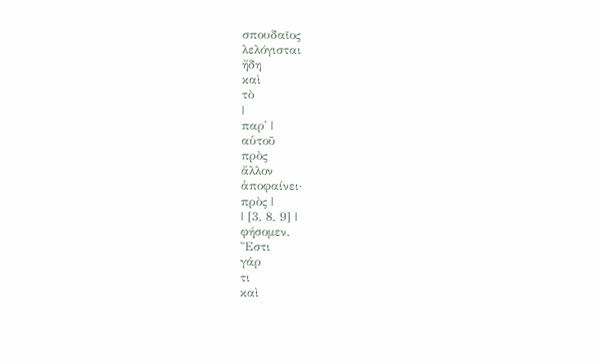σπουδαῖος
λελόγισται
ἤδη
καὶ
τὸ
|
παρ᾽ |
αὑτοῦ
πρὸς
ἄλλον
ἀποφαίνει·
πρὸς |
| [3, 8, 9] |
φήσομεν.
Ἔστι
γάρ
τι
καὶ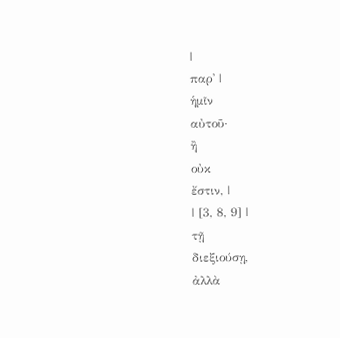|
παρ᾽ |
ἡμῖν
αὐτοῦ·
ἢ
οὐκ
ἔστιν, |
| [3, 8, 9] |
τῇ
διεξιούσῃ,
ἀλλὰ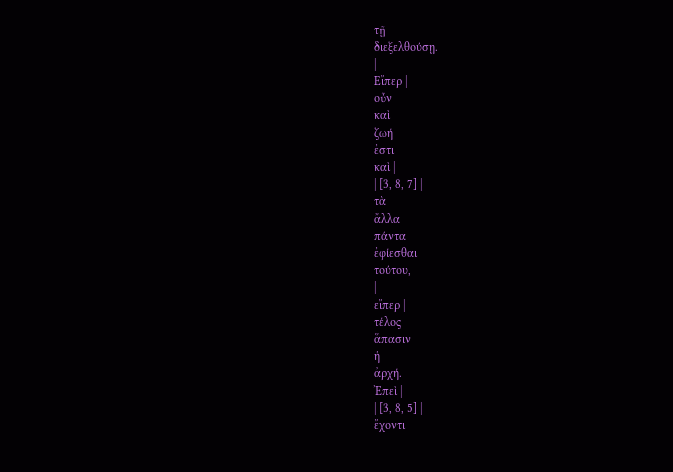τῇ
διεξελθούσῃ.
|
Εἴπερ |
οὖν
καὶ
ζωή
ἐστι
καὶ |
| [3, 8, 7] |
τὰ
ἄλλα
πάντα
ἐφίεσθαι
τούτου,
|
εἴπερ |
τέλος
ἅπασιν
ἡ
ἀρχή.
Ἐπεὶ |
| [3, 8, 5] |
ἔχοντι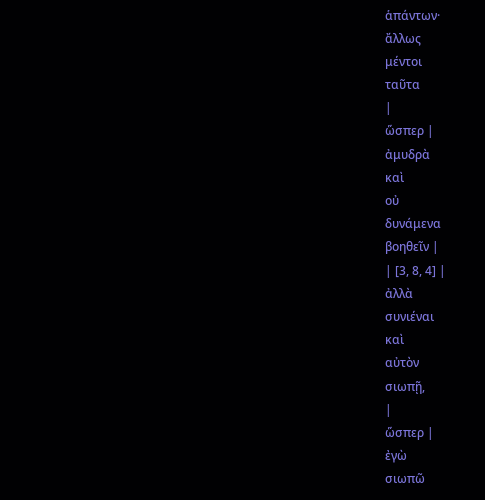ἁπάντων·
ἄλλως
μέντοι
ταῦτα
|
ὥσπερ |
ἀμυδρὰ
καὶ
οὐ
δυνάμενα
βοηθεῖν |
| [3, 8, 4] |
ἀλλὰ
συνιέναι
καὶ
αὐτὸν
σιωπῇ,
|
ὥσπερ |
ἐγὼ
σιωπῶ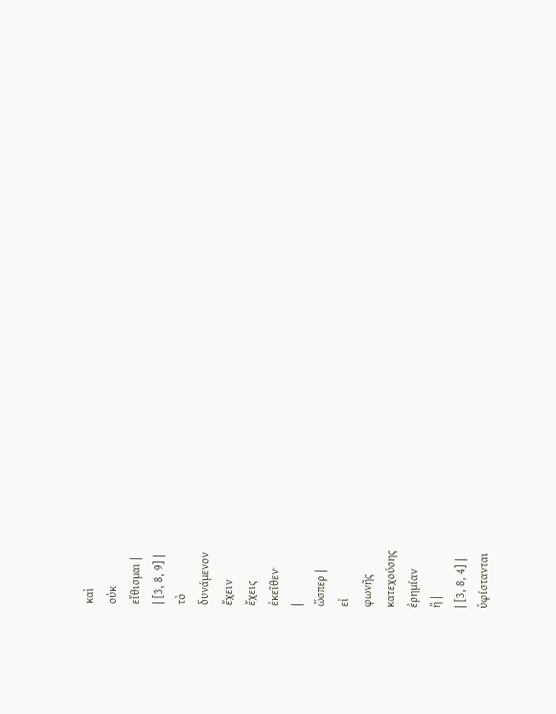καὶ
οὐκ
εἴθισμαι |
| [3, 8, 9] |
τὸ
δυνάμενον
ἔχειν
ἔχεις
ἐκεῖθεν·
|
ὥσπερ |
εἰ
φωνῆς
κατεχούσης
ἐρημίαν
ἢ |
| [3, 8, 4] |
ὑφίστανται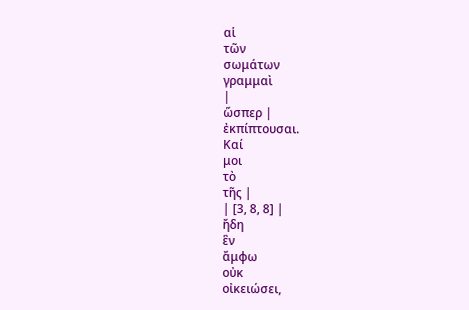αἱ
τῶν
σωμάτων
γραμμαὶ
|
ὥσπερ |
ἐκπίπτουσαι.
Καί
μοι
τὸ
τῆς |
| [3, 8, 8] |
ἤδη
ἓν
ἄμφω
οὐκ
οἰκειώσει,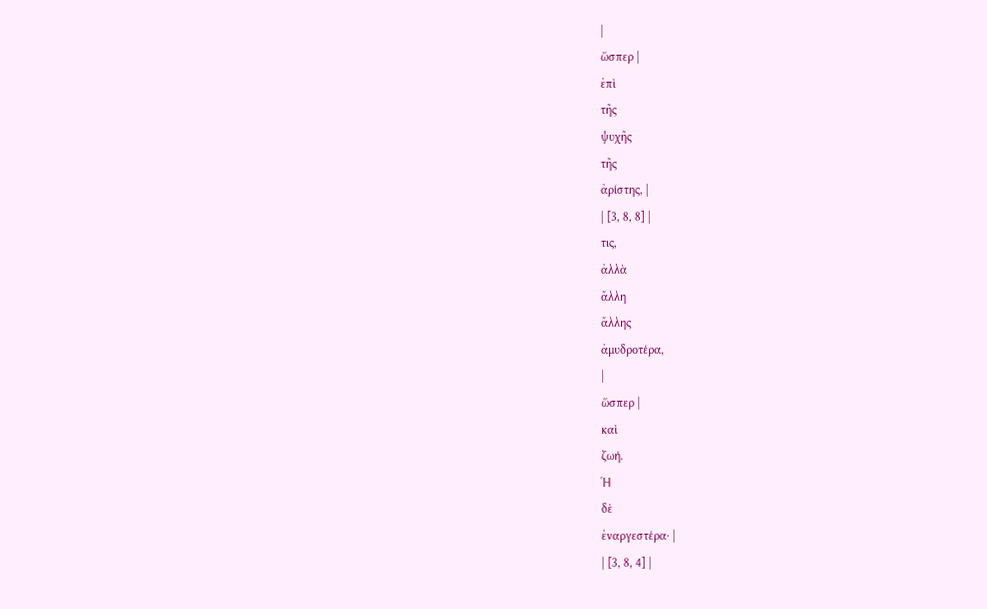|
ὥσπερ |
ἐπὶ
τῆς
ψυχῆς
τῆς
ἀρίστης, |
| [3, 8, 8] |
τις,
ἀλλὰ
ἄλλη
ἄλλης
ἀμυδροτέρα,
|
ὥσπερ |
καὶ
ζωή.
Ἡ
δὲ
ἐναργεστέρα· |
| [3, 8, 4] |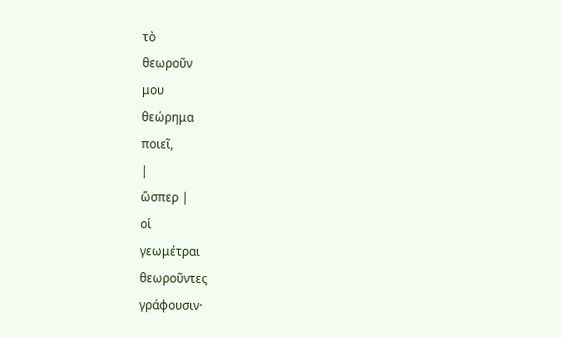τὸ
θεωροῦν
μου
θεώρημα
ποιεῖ,
|
ὥσπερ |
οἱ
γεωμέτραι
θεωροῦντες
γράφουσιν·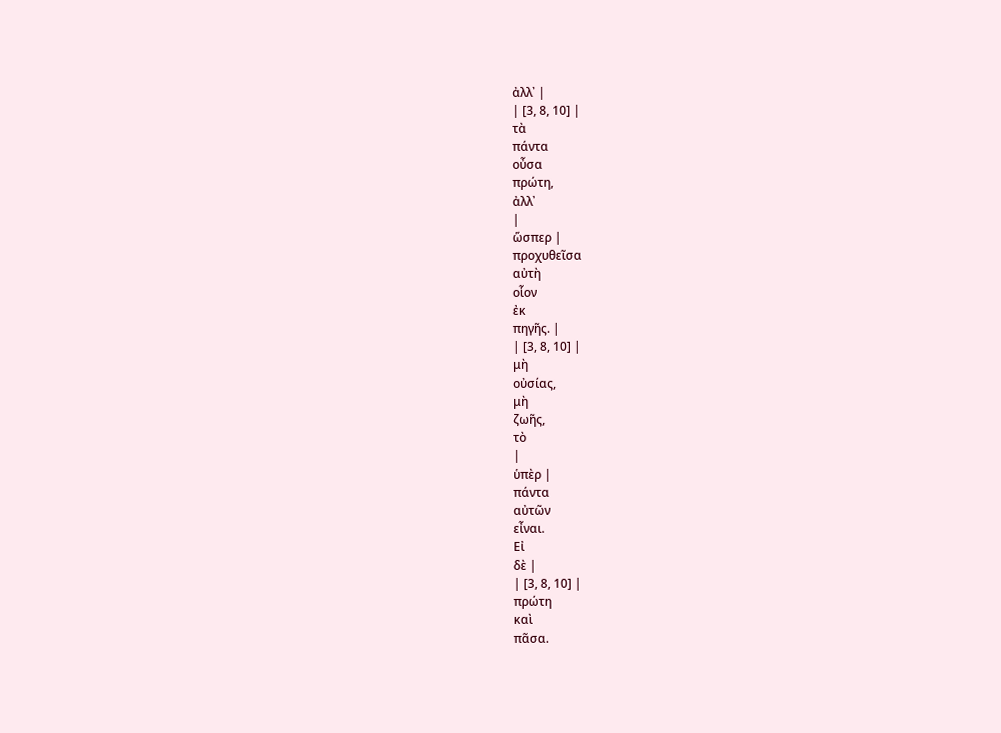ἀλλ᾽ |
| [3, 8, 10] |
τὰ
πάντα
οὖσα
πρώτη,
ἀλλ᾽
|
ὥσπερ |
προχυθεῖσα
αὐτὴ
οἷον
ἐκ
πηγῆς. |
| [3, 8, 10] |
μὴ
οὐσίας,
μὴ
ζωῆς,
τὸ
|
ὑπὲρ |
πάντα
αὐτῶν
εἶναι.
Εἰ
δὲ |
| [3, 8, 10] |
πρώτη
καὶ
πᾶσα.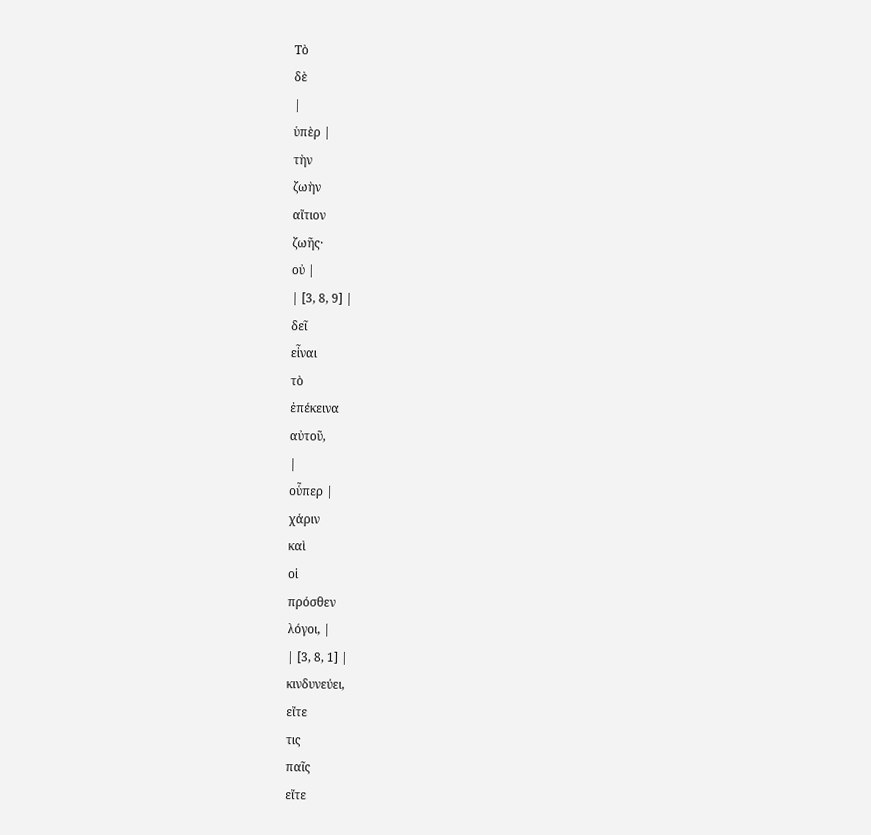Τὸ
δὲ
|
ὑπὲρ |
τὴν
ζωὴν
αἴτιον
ζωῆς·
οὐ |
| [3, 8, 9] |
δεῖ
εἶναι
τὸ
ἐπέκεινα
αὐτοῦ,
|
οὗπερ |
χάριν
καὶ
οἱ
πρόσθεν
λόγοι, |
| [3, 8, 1] |
κινδυνεύει,
εἴτε
τις
παῖς
εἴτε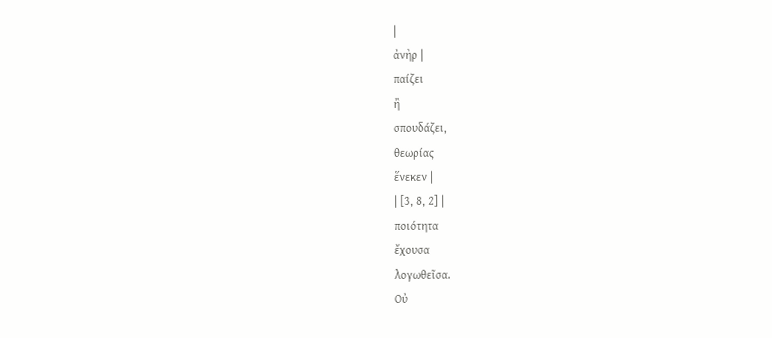|
ἀνὴρ |
παίζει
ἢ
σπουδάζει,
θεωρίας
ἕνεκεν |
| [3, 8, 2] |
ποιότητα
ἔχουσα
λογωθεῖσα.
Οὐ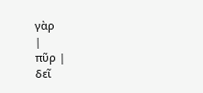γὰρ
|
πῦρ |
δεῖ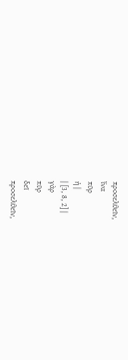προσελθεῖν,
ἵνα
πῦρ
ἡ |
| [3, 8, 2] |
γὰρ
πῦρ
δεῖ
προσελθεῖν,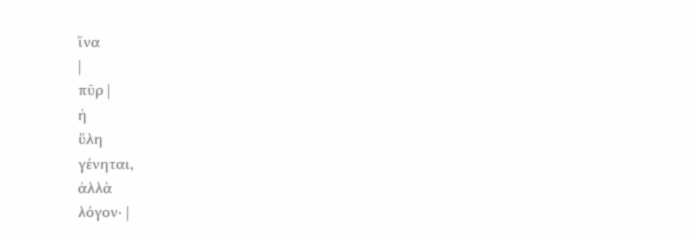ἵνα
|
πῦρ |
ἡ
ὕλη
γένηται,
ἀλλὰ
λόγον· |